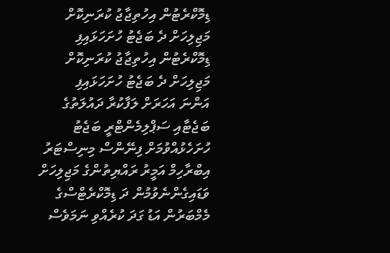ޑިމޮކްރެޓުން އިހުތިޖާޖު ކުރަނިކޮށް މަޖިލިހަށް ދެ ބަޖެޓު ހުށަހަޅައިފި
ޑިމޮކްރެޓުން އިހުތިޖާޖު ކުރަނިކޮށް މަޖިލިހަށް ދެ ބަޖެޓު ހުށަހަޅައިފި
އަންނަ އަހަރަށް ލަފާކުރާ ދައުލަތުގެ ބަޖެޓާއި ސަޕްލިމެންޓްރީ ބަޖެޓު ހުށަހެޅުއްވުމަށް ފިނޭންސް މިނިސްޓަރު އިބްރާހިމް އަމީރު ރައްޔިތުންގެ މަޖިލިހަށް ވަޑައިގެންނެވުމުން ދަ ޑިމޮކްރެޓްސްގެ މެމްބަރުން އަޑު ގަދަ ކުރެއްވި ނަމަވެސް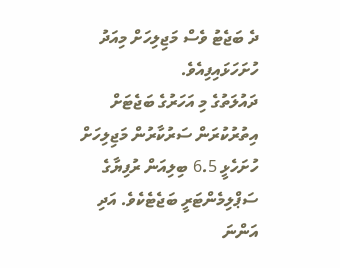ދެ ބަޖެޓު ވެސް މަޖިލިހަށް މިއަދު ހުށަހަޅައިފިއެވެ.
ދައުލަތުގެ މި އަހަރުގެ ބަޖެޓަށް އިތުރުކުރަން ސަރުކާރުން މަޖިލިހަށް ހުށަހެޅީ 6.5 ބިލިއަން ރުފިޔާގެ ސަޕްލިމެންޓަރީ ބަޖެޓެކެވެ. އަދި އަންނަ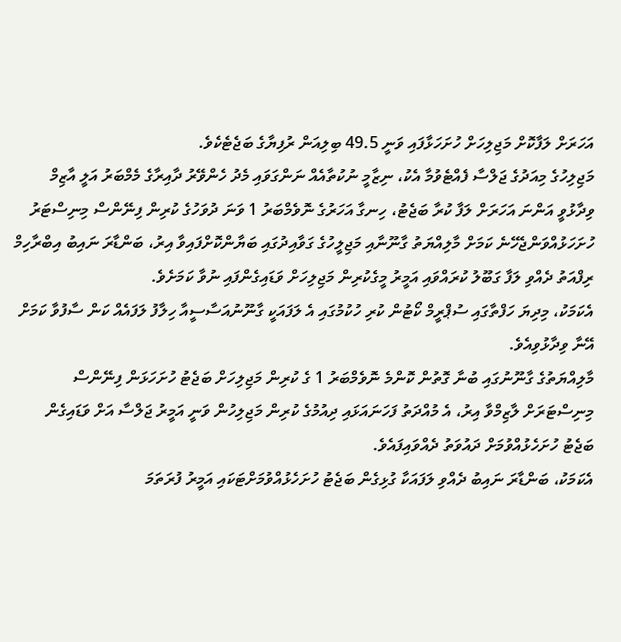އަހަރަށް ލަފާކޮށް މަޖިލިހަށް ހުށަހަޅާފައި ވަނީ 49.5 ބިލިއަން ރުފިޔާގެ ބަޖެޓެކެވެ.
މަޖިލިހުގެ މިއަދުގެ ޖަލްސާ ފެއްޓެވުމާ އެކު، ނިޒާމީ ނުކުތާއެއް ނަންގަވައި މެދު ހެންވޭރު ދާއިރާގެ މެމްބަރު އަލީ އާޒިމް ވިދާޅުވީ އަންނަ އަހަރަށް ލަފާ ކުރާ ބަޖެޓު، ހިނގާ އަހަރުގެ ނޮވެމްބަރު 1 ވަނަ ދުވަހުގެ ކުރިން ފިނޭންސް މިނިސްޓަރު ހުށަހަޅުއްވަންޖެހޭނެ ކަމަށް މާލިއްޔަތު ގާނޫނާއި މަޖިލީހުގެ ގަވާއިދުގައި ބަޔާންކޮށްފައިވާ އިރު، ބަންޑާރަ ނައިބު އިބްރާހިމް ރިފްއަތު ދެއްވި ލަފާ ގަބޫލު ކުރައްވައި އަމީރު މީގެކުރިން މަޖިލިހަށް ވަޑައިގެންފައި ނުވާ ކަމަށެވެ.
އެކަމަކު، މިދިޔަ ހަފްތާގައި ސުޕްރީމް ކޯޓުން ކުރި ހުކުމުގައި އެ ލަފައަކީ ގާނޫނުއަސާސީއާ ހިލާފު ލަފައެއް ކަން ސާފުވާ ކަމަށް އޭނާ ވިދާޅުވިއެވެ.
މާލިއްޔަތުގެ ގާނޫނުގައި ބުނާ ގޮތުން ކޮންމެ ނޮވެމްބަރު 1 ގެ ކުރިން މަޖިލިހަށް ބަޖެޓު ހުށަހަޅަން ފިނޭންސް މިނިސްޓަރަށް ލާޒިމްވާ އިރު، އެ މުއްދަތު ފަހަނައަޅައި ދިއުމުގެ ކުރިން މަޖިލިހުން ވަނީ އަމީރު ޖަލްސާ އަށް ވަޑައިގެން ބަޖެޓު ހުށަހެޅުއްވުމަށް ދައުވަތު ދެއްވައިފައެވެ.
އެކަމަކު، ބަންޑާރަ ނައިބު ދެއްވި ލަފައަކާ ގުޅިގެން ބަޖެޓު ހުށަހެޅުއްވުމަށްޓަކައި އަމީރު ފުރަތަމަ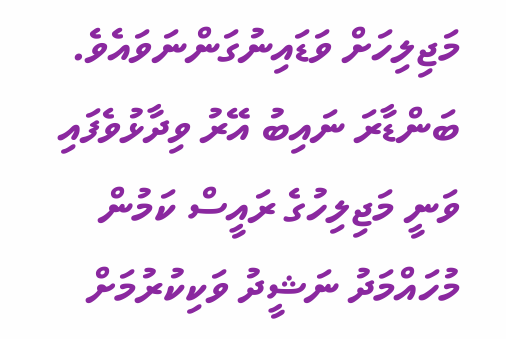މަޖިލިހަށް ވަޑައިނުގަންނަވައެވެ. ބަންޑާރަ ނައިބު އޭރު ވިދާޅުވެފައި ވަނީ މަޖިލިހުގެ ރައީސް ކަމުން މުހައްމަދު ނަޝީދު ވަކިކުރުމަށް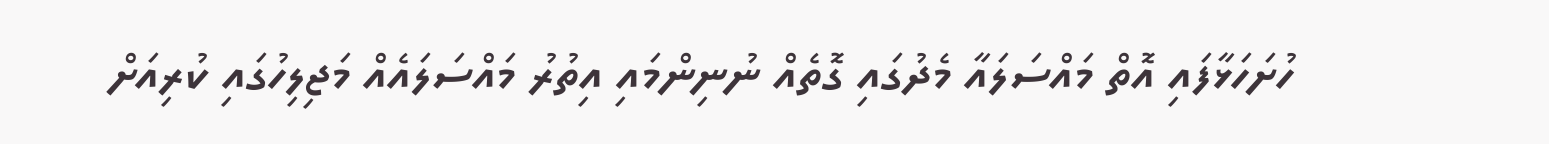ހުށަހަޅާފައި އޮތް މައްސަލައާ މެދުގައި ގޮތެއް ނުނިންމައި އިތުރު މައްސަލައެއް މަޖިލިހުގައި ކުރިއަށް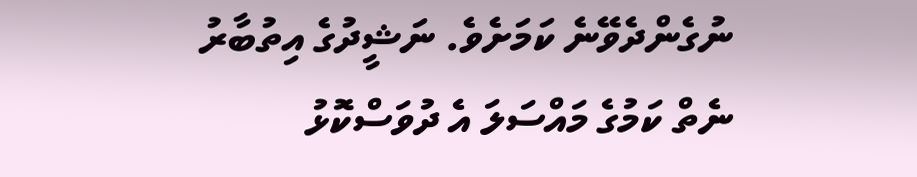ނުގެންދެވޭނެ ކަމަށެވެ. ނަޝީދުގެ އިތުބާރު ނެތް ކަމުގެ މައްސަލަ އެ ދުވަސްކޮޅު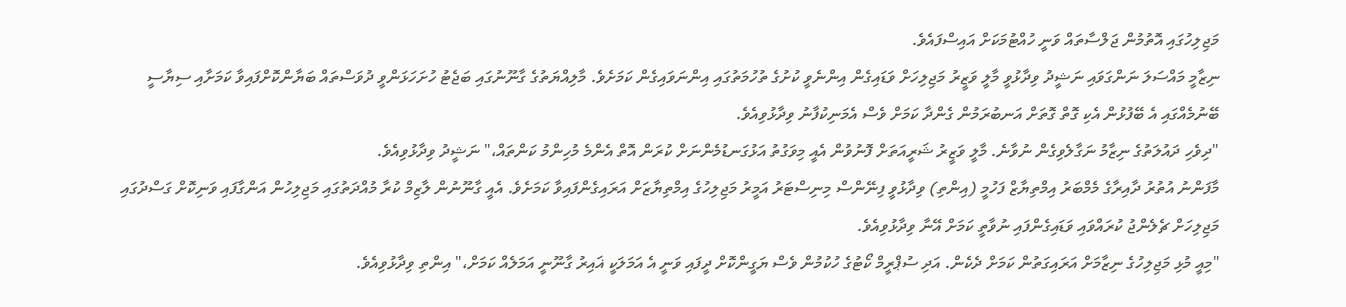މަޖިލިހުގައި އޮތުމުން ޖަލްސާތައް ވަނީ ހުއްޓުމަކަށް އައިސްފައެވެ.
ނިޒާމީ މައްސަލަ ނަންގަވައި ނަޝީދު ވިދާޅުވީ މާލީ ވަޒީރު މަޖިލިހަށް ވަޑައިގެން އިންނެވީ ކުށުގެ ތުހުމަތުގައި އިންނަވައިގެން ކަމަށެވެ. މާލިއްޔަތުގެ ގާނޫނުގައި ބަޖެޓު ހުށަހަޅަންވީ ދުވަސްތައް ބަޔާންކޮށްފައިވާ ކަމަށާއި ސިޔާސީ ބޭނުމެއްގައި އެ ބޭފުޅުން އެކި ގޮތް ގޮތަށް އަނބުރަމުން ގެންދާ ކަމަށް ވެސް އެމަނިކުފާނު ވިދާޅުވިއެވެ.
"ދިވެހި ދައުލަތުގެ ނިޒާމު ނަގާލެވިގެން ނުވާނެ. މާލީ ވަޒީރު ޝަރީއަތަށް ފޮނުވުން އެއީ މިވަގުތު އަޅުގަނޑުމެންނަށް ކުރަން އޮތް އެންމެ މުހިންމު ކަންތައް،" ނަޝީދު ވިދާޅުވިއެވެ.
މާފަންނު އުތުރު ދާއިރާގެ މެމްބަރު އިމްތިޔާޒް ފަހުމީ (އިންތި) ވިދާޅުވީ ފިނޭންސް މިނިސްޓަރު އަމީރު މަޖިލިހުގެ އިމްތިޔާޒަށް އަރައިގެންފައިވާ ކަމަށެވެ. އެއީ ގާނޫނުން ލާޒިމް ކުރާ މުއްދަތުގައި މަޖިލިހުން އަންގާފައި ވަނިކޮށް ގަސްދުގައި މަޖިލިހަށް ޗެލެންޖު ކުރައްވައި ވަޑައިގެންފައި ނުވާތީ ކަމަށް އޭނާ ވިދާޅުވިއެވެ.
"މިއީ މުޅި މަޖިލިހުގެ ނިޒާމަށް އަރައިގަތުން ކަމަށް ދެކެން. އަދި ސުޕްރީމް ކޯޓުގެ ހުކުމުން ވެސް ޔަގީންކޮށް ދީފައި ވަނީ އެ އަމަލަކީ ޣައިރު ގާނޫނީ އަމަލެއް ކަމަށް،" އިންތި ވިދާޅުވިއެވެ.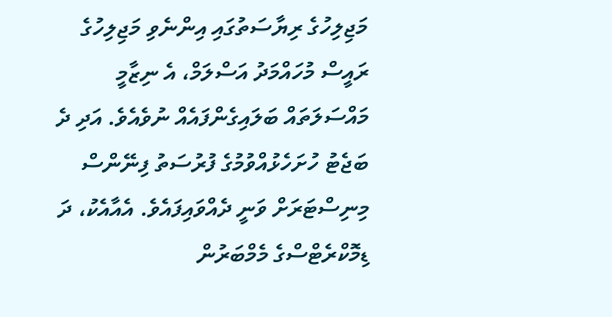މަޖިލިހުގެ ރިޔާސަތުގައި އިންނެވި މަޖިލިހުގެ ރައީސް މުހައްމަދު އަސްލަމް، އެ ނިޒާމީ މައްސަލަތައް ބަލައިގެންފައެއް ނުވެއެވެ. އަދި ދެ ބަޖެޓު ހުށަހެޅުއްވުމުގެ ފުރުސަތު ފިނޭންސް މިނިސްޓަރަށް ވަނީ ދެއްވައިފައެވެ. އެއާއެކު، ދަ ޑިމޮކްރެޓްސްގެ މެމްބަރުން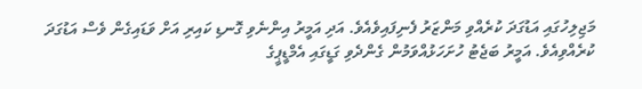މަޖިލިހުގައި އަޑުގަދަ ކުރެއްވި މަންޒަރު ފެނިފައިވެއެވެ. އަދި އަމީރު އިންނެވި ގޮނޑި ކައިރި އަށް ވަޑައިގެން ވެސް އަޑުގަދަ ކުރެއްވިއެވެ. އަމީރު ބަޖެޓު ހުށަހަޅުއްވަމުން ގެންދެވި ގަޑީގައި އެމްޑީޕީގެ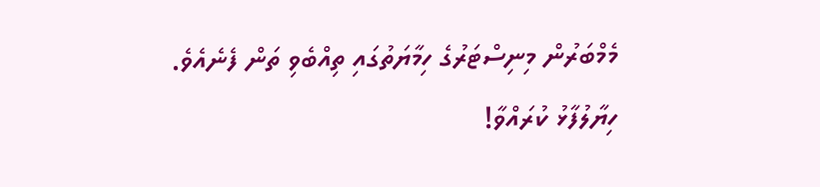މެމްބަރުން މިނިސްޓަރުގެ ހިމާޔަތުގައި ތިއްބެވި ތަން ފެނެއެވެ.
ހިޔާލުފާޅު ކުރައްވާ!